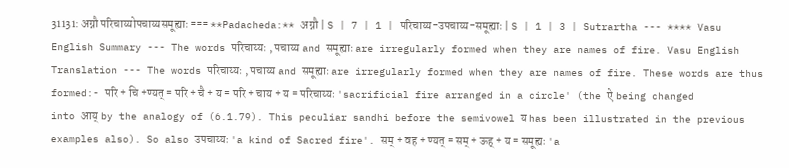31131: अग्नौ परिचाय्योपचाय्यसमूह्याः === **Padacheda:** अग्नौ | S | 7 | 1 | परिचाय्य-उपचाय्य-समूह्याः | S | 1 | 3 | Sutrartha --- **** Vasu English Summary --- The words परिचाय्यः , पचाय्य and समूह्याः are irregularly formed when they are names of fire. Vasu English Translation --- The words परिचाय्यः , पचाय्य and समूह्याः are irregularly formed when they are names of fire. These words are thus formed:- परि + चि +ण्यत् = परि + चै + य = परि + चाय + य = परिचाय्यः 'sacrificial fire arranged in a circle' (the ऐ being changed into आय् by the analogy of (6.1.79). This peculiar sandhi before the semivowel य has been illustrated in the previous examples also). So also उपचाय्यः 'a kind of Sacred fire'. सम् + वह + ण्यत् = सम् + ऊह् + य = समूह्यः 'a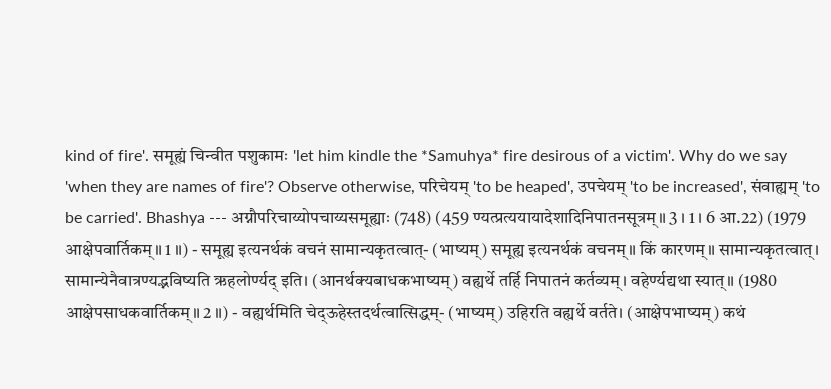kind of fire'. समूह्यं चिन्वीत पशुकामः 'let him kindle the *Samuhya* fire desirous of a victim'. Why do we say 'when they are names of fire'? Observe otherwise, परिचेयम् 'to be heaped', उपचेयम् 'to be increased', संवाह्यम् 'to be carried'. Bhashya --- अग्नौपरिचाय्योपचाय्यसमूह्याः (748) (459 ण्यत्प्रत्ययायादेशादिनिपातनसूत्रम्॥ 3 । 1 । 6 आ.22) (1979 आक्षेपवार्तिकम्॥ 1 ॥) - समूह्य इत्यनर्थकं वचनं सामान्यकृतत्वात्- (भाष्यम्) समूह्य इत्यनर्थकं वचनम्॥ किं कारणम्॥ सामान्यकृतत्वात्। सामान्येनैवात्रण्यद्भविष्यति ऋहलोर्ण्यद् इति। (आनर्थक्यबाधकभाष्यम्) वह्यर्थे तर्हि निपातनं कर्तव्यम्। वहेर्ण्यद्यथा स्यात्॥ (1980 आक्षेपसाधकवार्तिकम्॥ 2 ॥) - वह्यर्थमिति चेद्ऊहेस्तदर्थत्वात्सिद्धम्- (भाष्यम्) उहिरति वह्यर्थे वर्तते। (आक्षेपभाष्यम्) कथं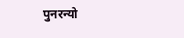पुनरन्यो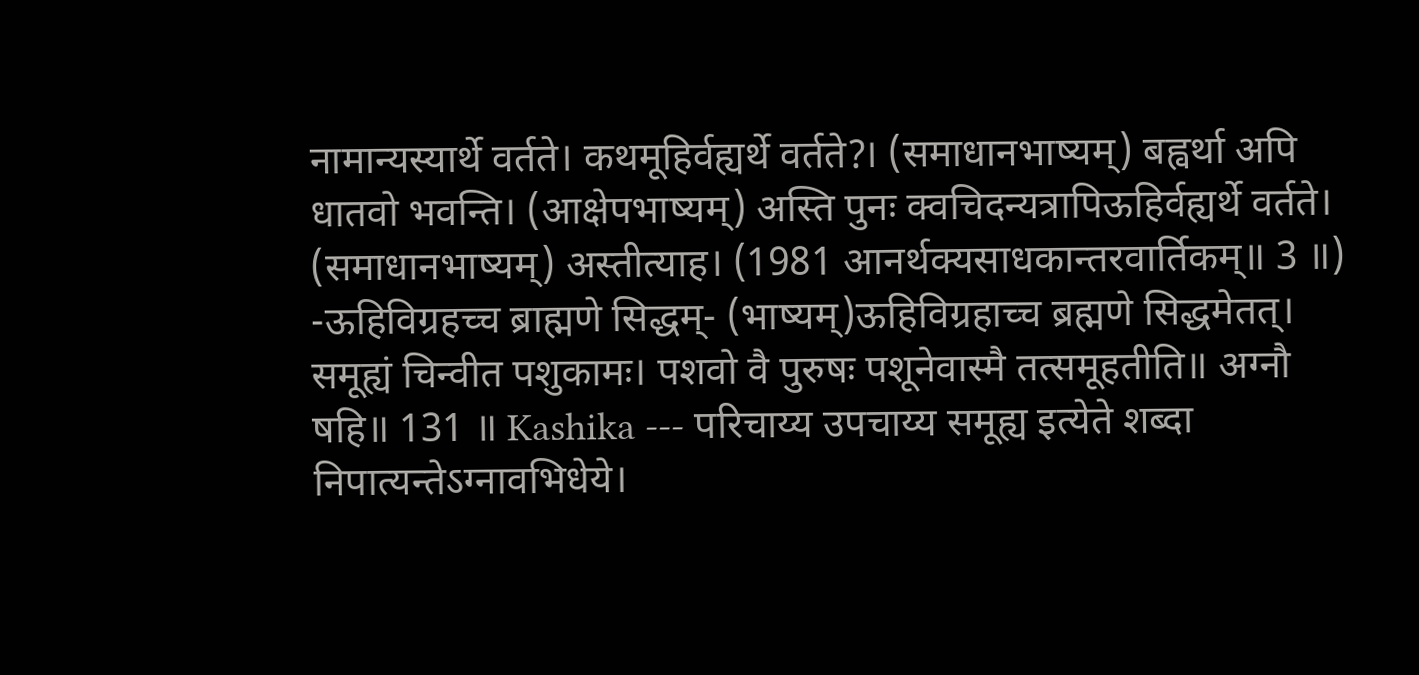नामान्यस्यार्थे वर्तते। कथमूहिर्वह्यर्थे वर्तते?। (समाधानभाष्यम्) बह्वर्था अपि धातवो भवन्ति। (आक्षेपभाष्यम्) अस्ति पुनः क्वचिदन्यत्रापिऊहिर्वह्यर्थे वर्तते। (समाधानभाष्यम्) अस्तीत्याह। (1981 आनर्थक्यसाधकान्तरवार्तिकम्॥ 3 ॥) -ऊहिविग्रहच्च ब्राह्मणे सिद्धम्- (भाष्यम्)ऊहिविग्रहाच्च ब्रह्मणे सिद्धमेतत्। समूह्यं चिन्वीत पशुकामः। पशवो वै पुरुषः पशूनेवास्मै तत्समूहतीति॥ अग्नौ षहि॥ 131 ॥ Kashika --- परिचाय्य उपचाय्य समूह्य इत्येते शब्दा निपात्यन्तेऽग्नावभिधेये।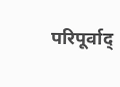परिपूर्वाद्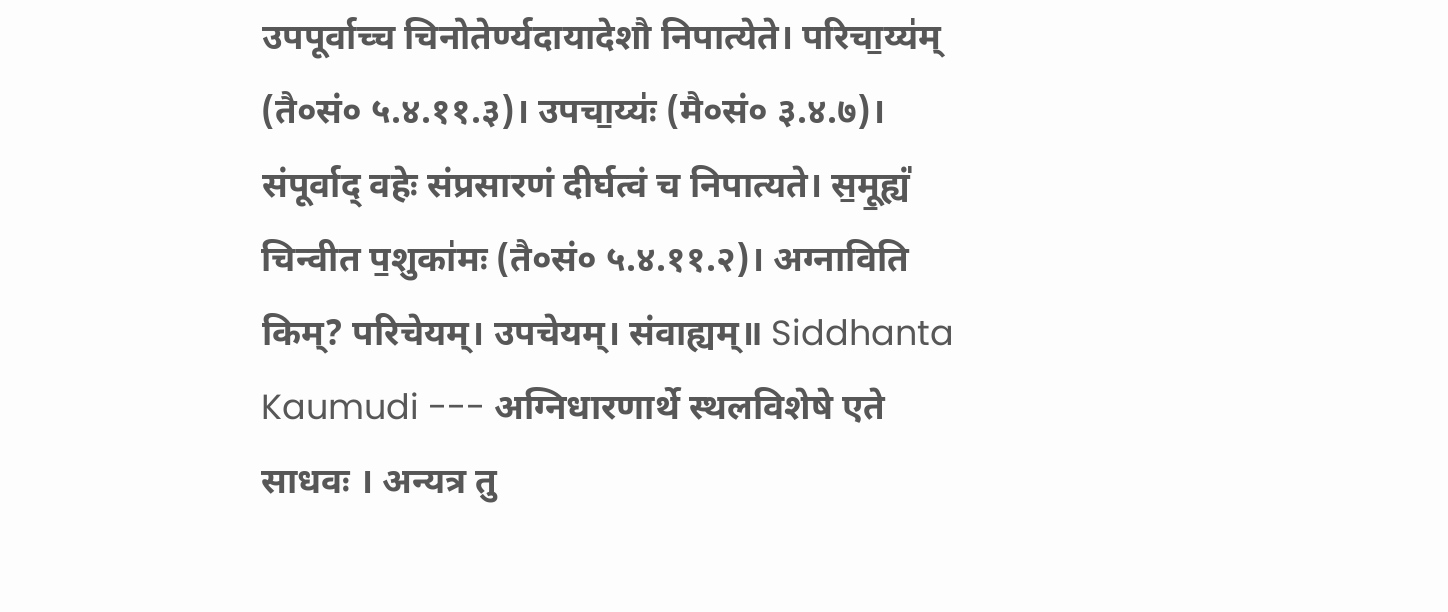उपपूर्वाच्च चिनोतेर्ण्यदायादेशौ निपात्येते। परिचा॒य्य॑म् (तै०सं० ५.४.११.३)। उपचा॒य्यः॑ (मै०सं० ३.४.७)। संपूर्वाद् वहेः संप्रसारणं दीर्घत्वं च निपात्यते। स॒मू॒ह्यं॑ चिन्वीत प॒शुका॑मः (तै०सं० ५.४.११.२)। अग्नाविति किम्? परिचेयम्। उपचेयम्। संवाह्यम्॥ Siddhanta Kaumudi --- अग्निधारणार्थे स्थलविशेषे एते साधवः । अन्यत्र तु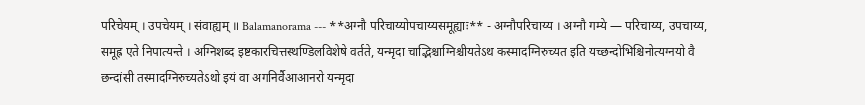परिचेयम् । उपचेयम् । संवाह्यम् ॥ Balamanorama --- **अग्नौ परिचाय्योपचाय्यसमूह्याः** - अग्नौपरिचाय्य । अग्नौ गम्ये — परिचाय्य, उपचाय्य, समूह्र एते निपात्यन्ते । अग्निशब्द इष्टकारचित्तस्थण्डिलविशेषे वर्तते, यन्मृदा चाद्भिश्चाग्निश्चीयतेऽथ कस्मादग्निरुच्यत इति यच्छन्दोभिश्चिनोत्यग्नयो वै छन्दांसी तस्मादग्निरुच्यतेऽथो इयं वा अगनिर्वैआआनरो यन्मृदा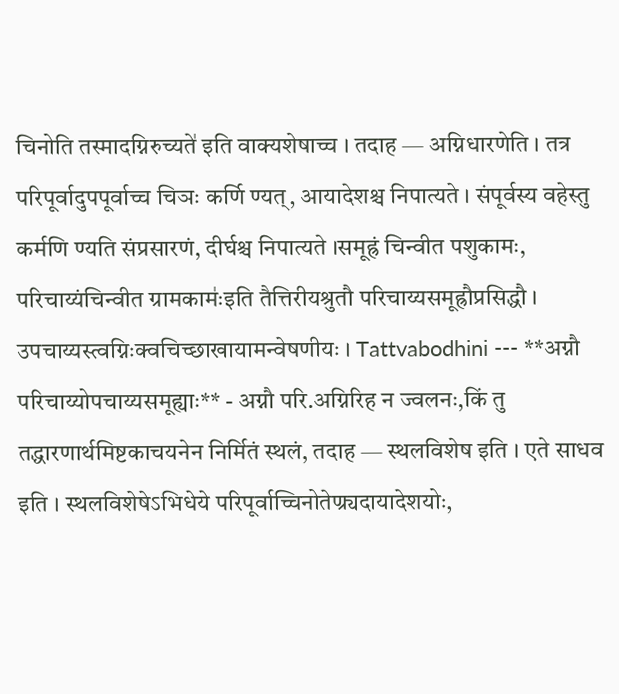चिनोति तस्मादग्निरुच्यते॑ इति वाक्यशेषाच्च । तदाह — अग्निधारणेति । तत्र परिपूर्वादुपपूर्वाच्च चिञः कर्णि ण्यत्, आयादेशश्च निपात्यते । संपूर्वस्य वहेस्तु कर्मणि ण्यति संप्रसारणं, दीर्घश्च निपात्यते ।समूह्रं चिन्वीत पशुकामः, परिचाय्यंचिन्वीत ग्रामकामः॑इति तैत्तिरीयश्रुतौ परिचाय्यसमूह्रौप्रसिद्धौ । उपचाय्यस्त्वग्निःक्वचिच्छाखायामन्वेषणीयः । Tattvabodhini --- **अग्नौ परिचाय्योपचाय्यसमूह्याः** - अग्नौ परि.अग्निरिह न ज्वलनः,किं तु तद्धारणार्थमिष्टकाचयनेन निर्मितं स्थलं, तदाह — स्थलविशेष इति । एते साधव इति । स्थलविशेषेऽभिधेये परिपूर्वाच्चिनोतेण्र्यदायादेशयोः,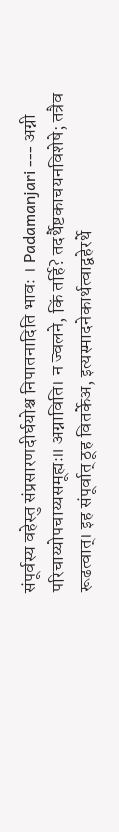संपूर्वस्य वहेस्तु संप्रसारणदीर्घयोश्च निपातनादिति भावः । Padamanjari --- अग्नी परिचाय्योपचाय्यसमूह्यः॥ अग्नाविति। न ज्वलने, किं तर्हि? तदर्थैष्टकाचयनविशेषे; तत्रैव रूढत्वात्। इह संपूर्वात् ठूह वितर्केअ, इत्यस्मादनेकार्थत्वाद्वहेरर्थे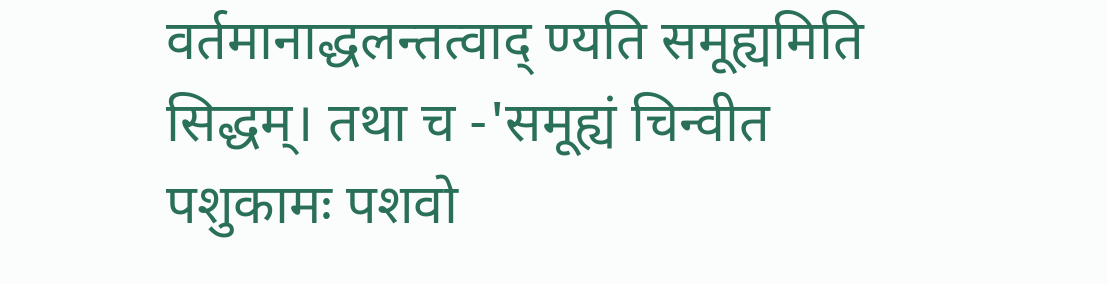वर्तमानाद्धलन्तत्वाद् ण्यति समूह्यमिति सिद्धम्। तथा च -'समूह्यं चिन्वीत पशुकामः पशवो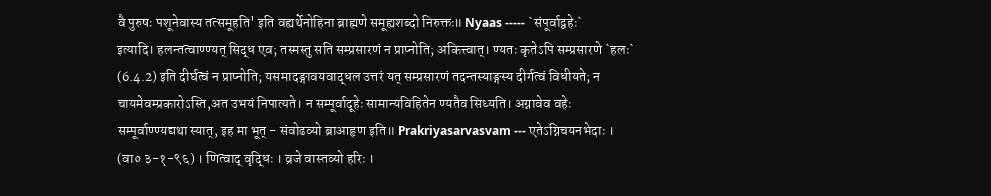वै पुरुषः पशूनेवास्य तत्समूहति' इति वह्यर्थेनोहिना ब्राह्मणे समूह्यशब्दो निरुक्तः॥ Nyaas ----- `संपूर्वाद्वहेः` इत्यादि। हलन्तत्वाण्ण्यत् सिद्ध एव; तस्मस्तु सति सम्प्रसारणं न प्राप्नोति; अकित्त्वात्। ण्यतः कृतेऽपि सम्प्रसारणे `हलः` (6.4.2) इति दीर्घत्वं न प्राप्नोति; यसमादङ्गावयवाद्धल उत्तरं यत् सम्प्रसारणं तदन्तस्याङ्गस्य दीर्गत्वं विधीयते; न चायमेवम्प्रकारोऽस्ति,अत उभयं निपात्यते। न सम्पूर्वादूहेः सामान्यविहितेन ण्यतैव सिध्यति। अग्नावेव वहेः सम्पूर्वाण्ण्यद्यथा स्यात्, इह मा भूत् - संवोढव्यो ब्राआहृण इति॥ Prakriyasarvasvam --- एतेऽग्निचयनभेदाः । (वा० ३-१-९६) । णित्वाद् वृद्धिः । व्रजे वास्तव्यो हरिः ।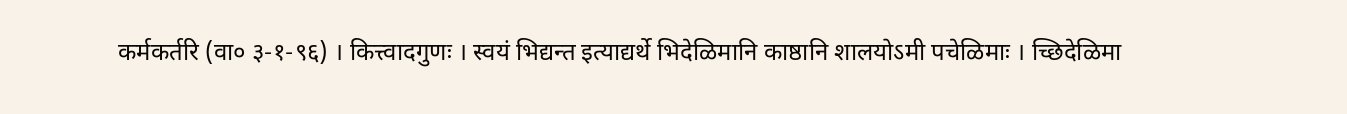कर्मकर्तरि (वा० ३-१-९६) । कित्त्वादगुणः । स्वयं भिद्यन्त इत्याद्यर्थे भिदेळिमानि काष्ठानि शालयोऽमी पचेळिमाः । च्छिदेळिमा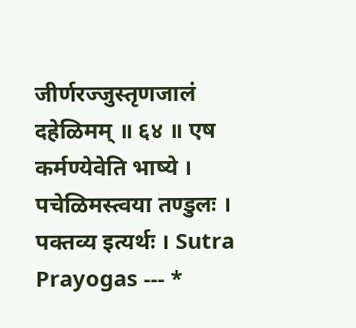जीर्णरज्जुस्तृणजालं दहेळिमम् ॥ ६४ ॥ एष कर्मण्येवेति भाष्ये । पचेळिमस्त्वया तण्डुलः । पक्तव्य इत्यर्थः । Sutra Prayogas --- *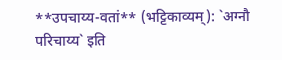**उपचाय्य-वतां** (भट्टिकाव्यम्): `अग्नौ परिचाय्य` इति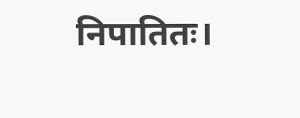निपातितः।